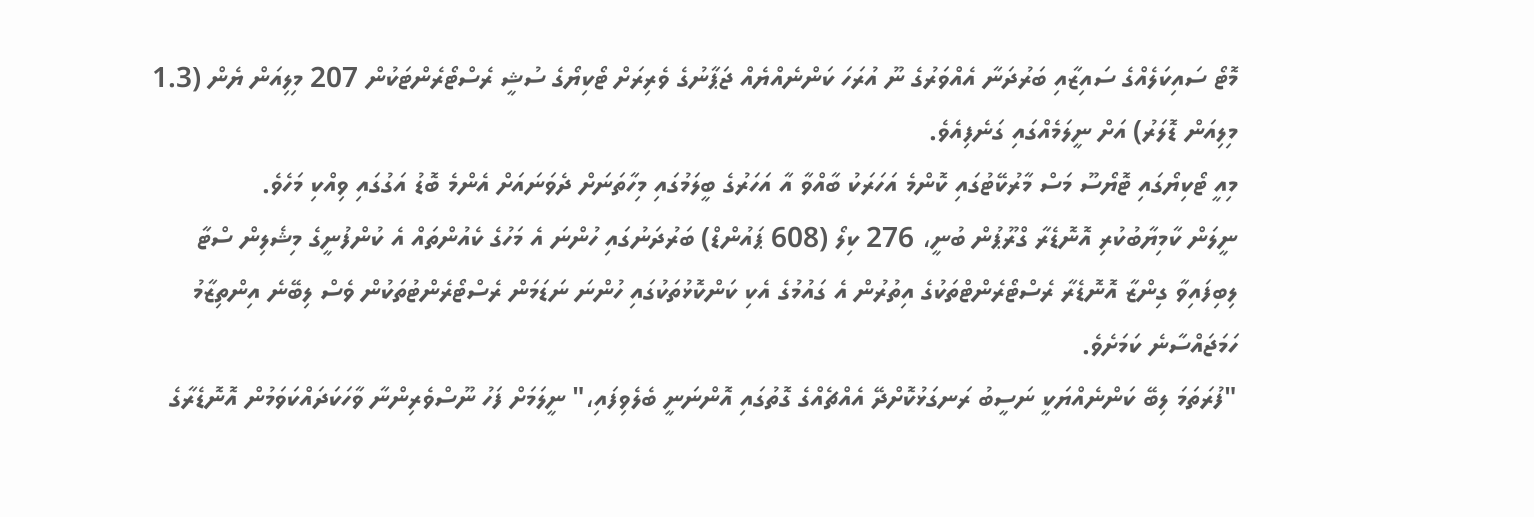މޮޓޯ ސައިކަލެއްގެ ސައިޒާއި ބަރުދަނާ އެއްވަރުގެ ނޫ އުރަހަ ކަންނެއްޔެއް ޖަޕާނުގެ ވެރިރަށް ޓޯކިޔޯގެ ސުޝީ ރެސްޓޯރެންޓަކުން 207 މިލިއަން ޔެން (1.3 މިލިއަން ޑޮލަރު) އަށް ނީލަމެއްގައި ގަނެފިއެވެ.
މިއީ ޓޯކިޔޯގައި ޓޮޔޯސޫ މަސް މާރުކޭޓުގައި ކޮންމެ އަހަރަކު ބާއްވާ އާ އަހަރުގެ ބީލަމުގައި މިހާތަނަށް ދެވަނައަށް އެންމެ ބޮޑު އަގުގައި ވިއްކި މަހެވެ.
ނީލަން ކާމިޔާބުކުރި އޮނޮޑެރާ ގްރޫޕުން ބުނީ، 276 ކިލޯ (608 ޕައުންޑް) ބަރުދަނުގައި ހުންނަ އެ މަހުގެ ކެއުންތައް އެ ކުންފުނީގެ މިޝެލިން ސްޓާ ލިބިފައިވާ ގިންޒާ އޮނޮޑެރާ ރެސްޓޯރެންޓްތަކުގެ އިތުރުން އެ ގައުމުގެ އެކި ކަންކޮޅުތަކުގައި ހުންނަ ނަޑަމަން ރެސްޓޯރެންޓުތަކުން ވެސް ލިބޭނެ އިންތިޒާމު ހަމަޖައްސާނެ ކަމަށެވެ.
"ފުރަތަމަ ލިބޭ ކަންނެއްޔަކީ ނަސީބު ރަނގަޅުކޮށްދޭ އެއްޗެއްގެ ގޮތުގައި އޮންނަނީ ބެލެވިފައި،" ނީލަމަށް ފަހު ނޫސްވެރިންނާ ވާހަކަދައްކަވަމުން އޮނޮޑެރާގެ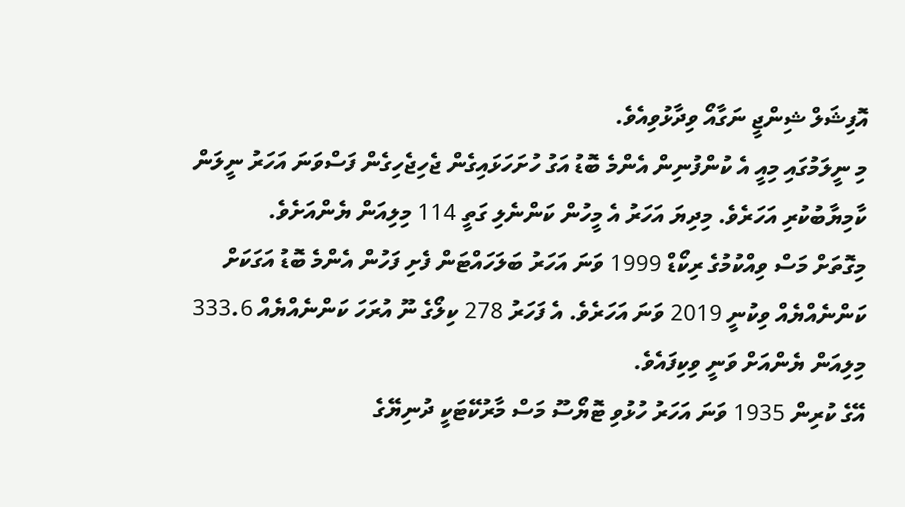އޮފިޝަލް ޝިންޖީ ނަގާއޯ ވިދާޅުވިއެވެ.
މި ނީލަމުގައި މިއީ އެ ކުންފުނިން އެންމެ ބޮޑު އަގު ހުށަހަޅައިގެން ޖެހިޖެހިގެން ފަސްވަނަ އަހަރު ނީލަން ކާމިޔާބުކުރި އަހަރެވެ. މިދިޔަ އަހަރު އެ މީހުން ކަންނެލި ގަތީ 114 މިލިއަން ޔެންއަށެވެ.
މިގޮތަށް މަސް ވިއްކުމުގެ ރިކޯޑް 1999 ވަނަ އަހަރު ބަލަހައްޓަން ފެށި ފަހުން އެންމެ ބޮޑު އަގަކަށް ކަންނެއްޔެއް ވިކުނީ 2019 ވަނަ އަހަރެވެ. އެ ފަހަރު 278 ކިލޯގެ ނޫ އުރަހަ ކަންނެއްޔެއް 333.6 މިލިއަން ޔެންއަށް ވަނީ ވިކިފައެވެ.
އޭގެ ކުރިން 1935 ވަނަ އަހަރު ހުޅުވި ޓޮޔޯސޫ މަސް މާރުކޭޓަކީ ދުނިޔޭގެ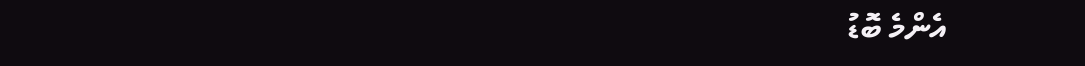އެންމެ ބޮޑު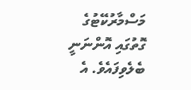މަސްމާރުކޭޓުގެ ގޮތުގައި އޮންނަނީ ބެލެވިފައެވެ. އެ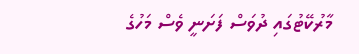މާރުކޭޓުގައި ދުވަސް ފަށަނީ ވެސް މަހުގެ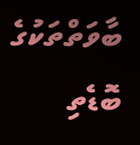ބާވަތްތަކުގެ ބޮޑެތި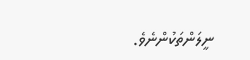ނީލަންތަކުންނެވެ.